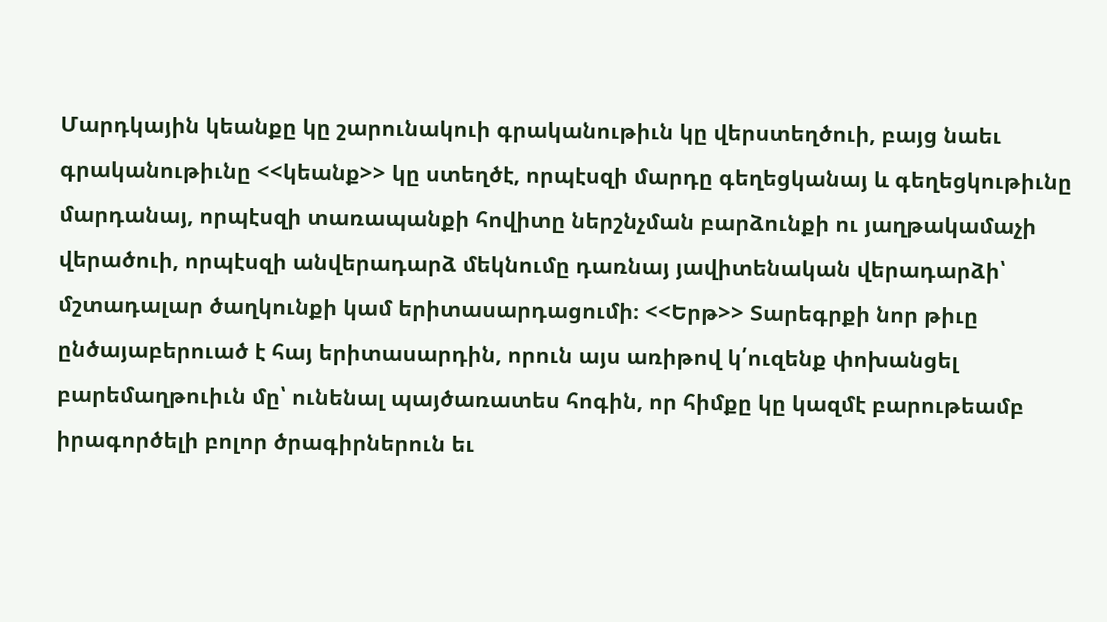Մարդկային կեանքը կը շարունակուի գրականութիւն կը վերստեղծուի, բայց նաեւ գրականութիւնը <<կեանք>> կը ստեղծէ, որպէսզի մարդը գեղեցկանայ և գեղեցկութիւնը մարդանայ, որպէսզի տառապանքի հովիտը ներշնչման բարձունքի ու յաղթակամաչի վերածուի, որպէսզի անվերադարձ մեկնումը դառնայ յավիտենական վերադարձի՝ մշտադալար ծաղկունքի կամ երիտասարդացումի։ <<Երթ>> Տարեգրքի նոր թիւը ընծայաբերուած է հայ երիտասարդին, որուն այս առիթով կ՛ուզենք փոխանցել բարեմաղթուիւն մը՝ ունենալ պայծառատես հոգին, որ հիմքը կը կազմէ բարութեամբ իրագործելի բոլոր ծրագիրներուն եւ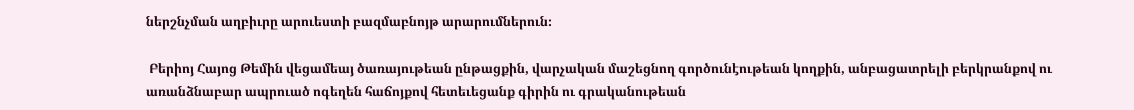ներշնչման աղբիւրը արուեստի բազմաբնոյթ արարումներուն։

 Բերիոյ Հայոց Թեմին վեցամեայ ծառայութեան ընթացքին, վարչական մաշեցնող գործունէութեան կողքին, անբացատրելի բերկրանքով ու առանձնաբար ապրուած ոգեղեն հաճոյքով հետեւեցանք գիրին ու գրականութեան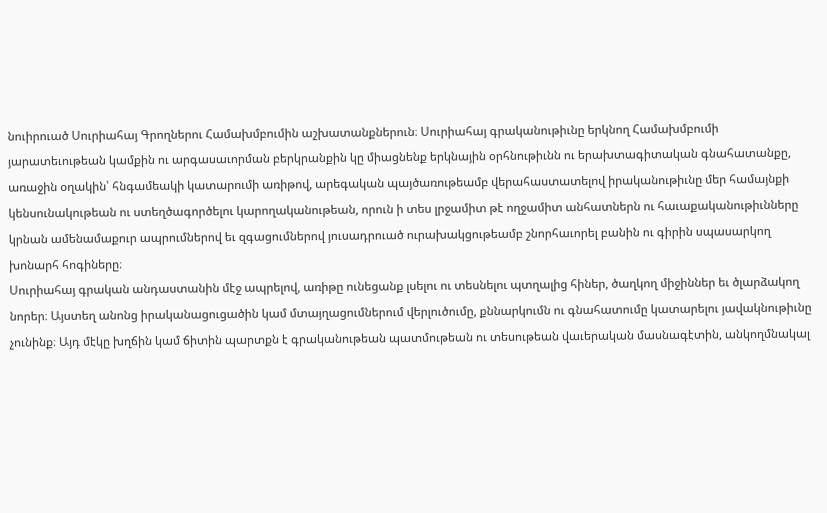նուիրուած Սուրիահայ Գրողներու Համախմբումին աշխատանքներուն։ Սուրիահայ գրականութիւնը երկնող Համախմբումի յարատեւութեան կամքին ու արգասաւորման բերկրանքին կը միացնենք երկնային օրհնութիւնն ու երախտագիտական գնահատանքը, առաջին օղակին՝ հնգամեակի կատարումի առիթով, արեգական պայծառութեամբ վերահաստատելով իրականութիւնը մեր համայնքի կենսունակութեան ու ստեղծագործելու կարողականութեան, որուն ի տես լրջամիտ թէ ողջամիտ անհատներն ու հաւաքականութիւնները կրնան ամենամաքուր ապրումներով եւ զգացումներով յուսադրուած ուրախակցութեամբ շնորհաւորել բանին ու գիրին սպասարկող խոնարհ հոգիները։
Սուրիահայ գրական անդաստանին մէջ ապրելով, առիթը ունեցանք լսելու ու տեսնելու պտղալից հիներ, ծաղկող միջիններ եւ ծլարձակող նորեր։ Այստեղ անոնց իրականացուցածին կամ մտայղացումներում վերլուծումը, քննարկումն ու գնահատումը կատարելու յավակնութիւնը չունինք։ Այդ մէկը խղճին կամ ճիտին պարտքն է գրականութեան պատմութեան ու տեսութեան վաւերական մասնագէտին, անկողմնակալ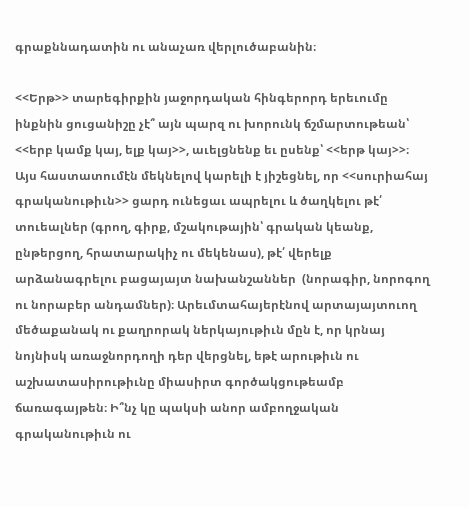գրաքննադատին ու անաչառ վերլուծաբանին։

<<Երթ>> տարեգիրքին յաջորդական հինգերորդ երեւումը ինքնին ցուցանիշը չէ՞ այն պարզ ու խորունկ ճշմարտութեան՝ <<երբ կամք կայ, ելք կայ>>, աւելցնենք եւ ըսենք՝ <<երթ կայ>>։ Այս հաստատումէն մեկնելով կարելի է յիշեցնել, որ <<սուրիահայ գրականութիւն>> ցարդ ունեցաւ ապրելու և ծաղկելու թէ՛ տուեալներ (գրող, գիրք, մշակութային՝ գրական կեանք, ընթերցող, հրատարակիչ ու մեկենաս), թէ՛ վերելք արձանագրելու բացայայտ նախանշաններ  (նորագիր, նորոգող ու նորաբեր անդամներ)։ Արեւմտահայերէնով արտայայտուող մեծաքանակ ու քաղրորակ ներկայութիւն մըն է, որ կրնայ նոյնիսկ առաջնորդողի դեր վերցնել, եթէ արութիւն ու աշխատասիրութիւնը միասիրտ գործակցութեամբ ճառագայթեն։ Ի՞նչ կը պակսի անոր ամբողջական գրականութիւն ու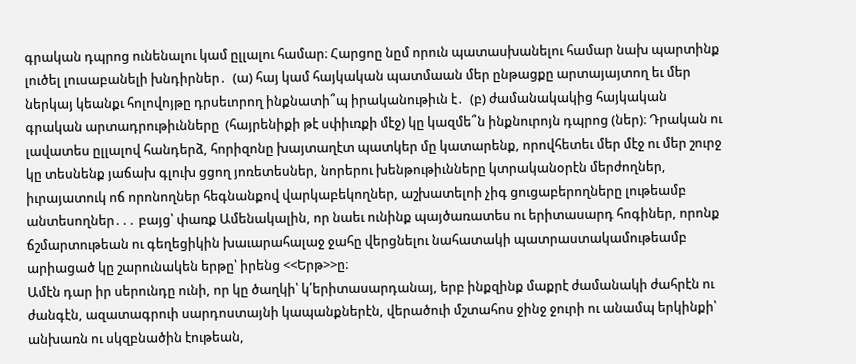գրական դպրոց ունենալու կամ ըլլալու համար։ Հարցոը նըմ որուն պատասխանելու համար նախ պարտինք լուծել լուսաբանելի խնդիրներ․  (ա) հայ կամ հայկական պատմաան մեր ընթացքը արտայայտող եւ մեր ներկայ կեանքւ հոլովոյթը դրսեւորող ինքնատի՞պ իրականութիւն է․  (բ) ժամանակակից հայկական գրական արտադրութիւնները  (հայրենիքի թէ սփիւռքի մէջ) կը կազմե՞ն ինքնուրոյն դպրոց (ներ)։ Դրական ու լավատես ըլլալով հանդերձ, հորիզոնը խայտաղէտ պատկեր մը կատարենք, որովհետեւ մեր մէջ ու մեր շուրջ կը տեսնենք յաճախ գլուխ ցցող յոռետեսներ, նորերու խենթութիւնները կտրականօրէն մերժողներ, իւրայատուկ ոճ որոնողներ հեգնանքով վարկաբեկողներ, աշխատելոի չիգ ցուցաբերողները լութեամբ անտեսողներ․․․ բայց՝ փառք Ամենակալին, որ նաեւ ունինք պայծառատես ու երիտասարդ հոգիներ, որոնք ճշմարտութեան ու գեղեցիկին խաւարահալաջ ջահը վերցնելու նահատակի պատրաստակամութեամբ արիացած կը շարունակեն երթը՝ իրենց <<Երթ>>ը։
Ամէն դար իր սերունդը ունի, որ կը ծաղկի՝ կ՛երիտասարդանայ, երբ ինքզինք մաքրէ ժամանակի ժահրէն ու ժանգէն, ազատագրուի սարդոստայնի կապանքներէն, վերածուի մշտահոս ջինջ ջուրի ու անամպ երկինքի՝ անխառն ու սկզբնածին էութեան,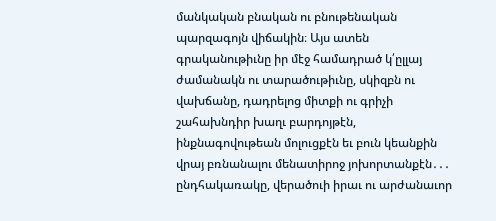մանկական բնական ու բնութենական պարզագոյն վիճակին։ Այս ատեն գրականութիւնը իր մէջ համադրած կ՛ըլլայ ժամանակն ու տարածութիւնը, սկիզբն ու վախճանը, դադրելոց միտքի ու գրիչի շահախնդիր խաղւ բարդոյթէն, ինքնագովութեան մոլուցքէն եւ բուն կեանքին վրայ բռնանալու մենատիրոջ յոխորտանքէն․․․ ընդհակառակը, վերածուի իրաւ ու արժանաւոր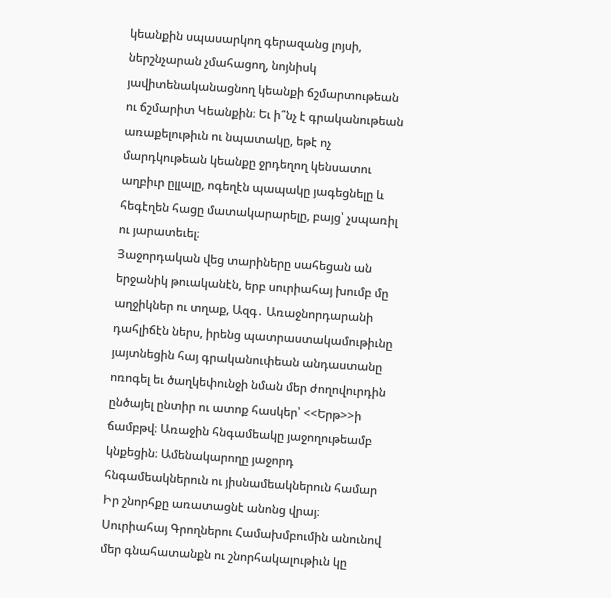կեանքին սպասարկող գերազանց լոյսի, ներշնչարան չմահացող, նոյնիսկ յավիտենականացնող կեանքի ճշմարտութեան ու ճշմարիտ Կեանքին։ Եւ ի՞նչ է գրականութեան առաքելութիւն ու նպատակը, եթէ ոչ մարդկութեան կեանքը ջրդեղող կենսատու աղբիւր ըլլալը, ոգեղէն պապակը յագեցնելը և հեգէղեն հացը մատակարարելը, բայց՝ չսպառիլ ու յարատեւել։
Յաջորդական վեց տարիները սահեցան ան երջանիկ թուականէն, երբ սուրիահայ խումբ մը աղջիկներ ու տղաք, Ազգ․ Առաջնորդարանի դահլիճէն ներս, իրենց պատրաստակամութիւնը յայտնեցին հայ գրականուփեան անդաստանը ոռոգել եւ ծաղկեփունջի նման մեր ժողովուրդին ընծայել ընտիր ու ատոք հասկեր՝ <<Երթ>>ի ճամբթվ։ Առաջին հնգամեակը յաջողութեամբ կնքեցին։ Ամենակարողը յաջորդ հնգամեակներուն ու յիսնամեակներուն համար Իր շնորհքը առատացնէ անոնց վրայ։
Սուրիահայ Գրողներու Համախմբումին անունով մեր գնահատանքն ու շնորհակալութիւն կը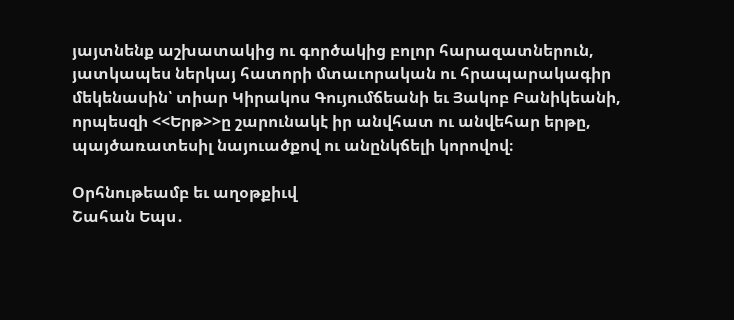յայտնենք աշխատակից ու գործակից բոլոր հարազատներուն, յատկապես ներկայ հատորի մտաւորական ու հրապարակագիր մեկենասին՝ տիար Կիրակոս Գույումճեանի եւ Յակոբ Բանիկեանի, որպեսզի <<Երթ>>ը շարունակէ իր անվհատ ու անվեհար երթը, պայծառատեսիլ նայուածքով ու անընկճելի կորովով։

Օրհնութեամբ եւ աղօթքիւվ
Շահան Եպս․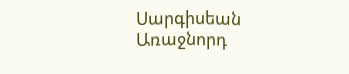Սարգիսեան
Առաջնորդ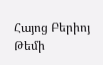Հայոց Բերիոյ Թեմի